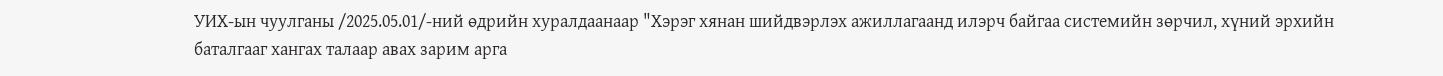УИХ-ын чуулганы /2025.05.01/-ний өдрийн хуралдаанаар "Хэрэг хянан шийдвэрлэх ажиллагаанд илэрч байгаа системийн зөрчил, хүний эрхийн баталгааг хангах талаар авах зарим арга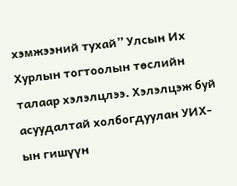хэмжээний тухай” Улсын Их Хурлын тогтоолын төслийн талаар хэлэлцлээ. Хэлэлцэж буй асуудалтай холбогдуулан УИХ-ын гишүүн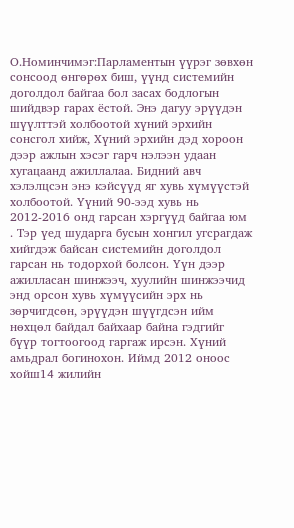О.Номинчимэг:Парламентын үүрэг зөвхөн сонсоод өнгөрөх биш, үүнд системийн доголдол байгаа бол засах бодлогын шийдвэр гарах ёстой. Энэ дагуу эрүүдэн шүүлттэй холбоотой хүний эрхийн сонсгол хийж, Хүний эрхийн дэд хороон дээр ажлын хэсэг гарч нэлээн удаан хугацаанд ажиллалаа. Бидний авч хэлэлцсэн энэ кэйсүүд яг хувь хүмүүстэй холбоотой. Үүний 90-ээд хувь нь 2012-2016 онд гарсан хэргүүд байгаа юм . Тэр үед шударга бусын хонгил угсрагдаж хийгдэж байсан системийн доголдол гарсан нь тодорхой болсон. Үүн дээр ажилласан шинжээч, хуулийн шинжээчид энд орсон хувь хүмүүсийн эрх нь зөрчигдсөн, эрүүдэн шүүгдсэн ийм нөхцөл байдал байхаар байна гэдгийг бүүр тогтоогоод гаргаж ирсэн. Хүний амьдрал богинохон. Иймд 2012 оноос хойш14 жилийн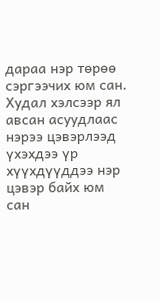дараа нэр төрөө сэргээчих юм сан. Худал хэлсээр ял авсан асуудлаас нэрээ цэвэрлээд үхэхдээ үр хүүхдүүддээ нэр цэвэр байх юм сан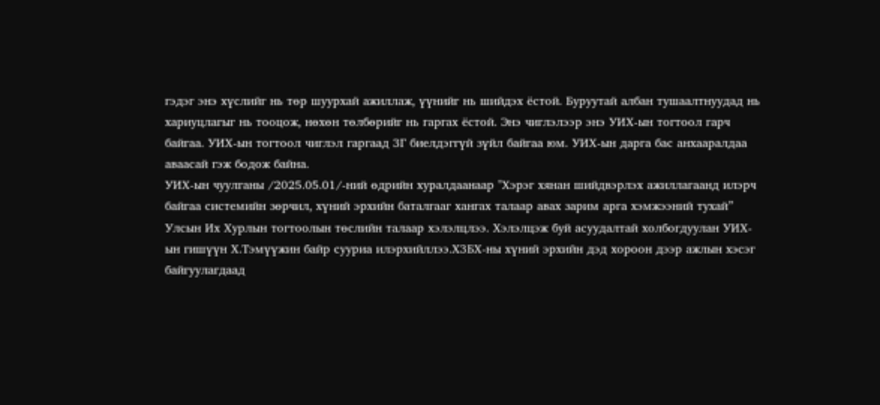гэдэг энэ хүслийг нь төр шуурхай ажиллаж, үүнийг нь шийдэх ёстой. Буруутай албан тушаалтнуудад нь хариуцлагыг нь тооцож, нөхөн төлбөрийг нь гаргах ёстой. Энэ чиглэлээр энэ УИХ-ын тогтоол гарч байгаа. УИХ-ын тогтоол чиглэл гаргаад ЗГ биелдэггүй зүйл байгаа юм. УИХ-ын дарга бас анхааралдаа аваасай гэж бодож байна.
УИХ-ын чуулганы /2025.05.01/-ний өдрийн хуралдаанаар "Хэрэг хянан шийдвэрлэх ажиллагаанд илэрч байгаа системийн зөрчил, хүний эрхийн баталгааг хангах талаар авах зарим арга хэмжээний тухай” Улсын Их Хурлын тогтоолын төслийн талаар хэлэлцлээ. Хэлэлцэж буй асуудалтай холбогдуулан УИХ-ын гишүүн Х.Тэмүүжин байр сууриа илэрхийллээ.ХЗБХ-ны хүний эрхийн дэд хороон дээр ажлын хэсэг байгуулагдаад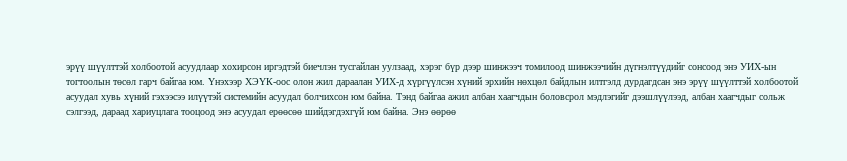эрүү шүүлттэй холбоотой асуудлаар хохирсон иргэдтэй биечлэн тусгайлан уулзаад, хэрэг бүр дээр шинжээч томилоод шинжээчийн дүгнэлтүүдийг сонсоод энэ УИХ-ын тогтоолын төсөл гарч байгаа юм. Үнэхээр ХЭҮК-оос олон жил дараалан УИХ-д хүргүүлсэн хүний эрхийн нөхцөл байдлын илтгэлд дурдагдсан энэ эрүү шүүлттэй холбоотой асуудал хувь хүний гэхээсээ илүүтэй системийн асуудал болчихсон юм байна. Тэнд байгаа ажил албан хаагчдын боловсрол мэдлэгийг дээшлүүлээд, албан хаагчдыг сольж сэлгээд, дараад хариуцлага тооцоод энэ асуудал ерөөсөө шийдэгдэхгүй юм байна. Энэ өөрөө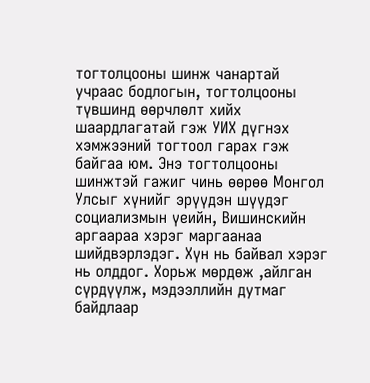тогтолцооны шинж чанартай учраас бодлогын, тогтолцооны түвшинд өөрчлөлт хийх шаардлагатай гэж УИХ дүгнэх хэмжээний тогтоол гарах гэж байгаа юм. Энэ тогтолцооны шинжтэй гажиг чинь өөрөө Монгол Улсыг хүнийг эрүүдэн шүүдэг социализмын үеийн, Вишинскийн аргаараа хэрэг маргаанаа шийдвэрлэдэг. Хүн нь байвал хэрэг нь олддог. Хорьж мөрдөж ,айлган сүрдүүлж, мэдээллийн дутмаг байдлаар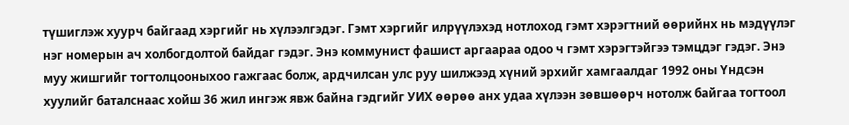түшиглэж хуурч байгаад хэргийг нь хүлээлгэдэг. Гэмт хэргийг илрүүлэхэд нотлоход гэмт хэрэгтний өөрийнх нь мэдүүлэг нэг номерын ач холбогдолтой байдаг гэдэг. Энэ коммунист фашист аргаараа одоо ч гэмт хэрэгтэйгээ тэмцдэг гэдэг. Энэ муу жишгийг тогтолцооныхоо гажгаас болж, ардчилсан улс руу шилжээд хүний эрхийг хамгаалдаг 1992 оны Үндсэн хуулийг баталснаас хойш 36 жил ингэж явж байна гэдгийг УИХ өөрөө анх удаа хүлээн зөвшөөрч нотолж байгаа тогтоол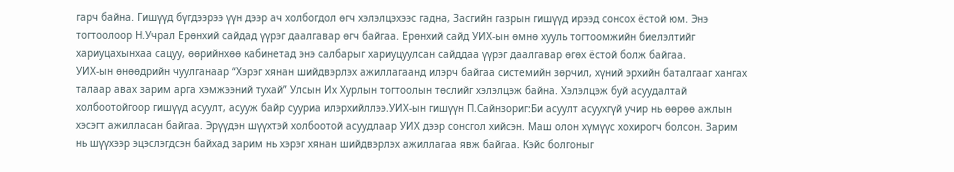гарч байна. Гишүүд бүгдээрээ үүн дээр ач холбогдол өгч хэлэлцэхээс гадна, Засгийн газрын гишүүд ирээд сонсох ёстой юм. Энэ тогтоолоор Н.Учрал Ерөнхий сайдад үүрэг даалгавар өгч байгаа. Ерөнхий сайд УИХ-ын өмнө хууль тогтоомжийн биелэлтийг хариуцахынхаа сацуу, өөрийнхөө кабинетад энэ салбарыг хариуцуулсан сайддаа үүрэг даалгавар өгөх ёстой болж байгаа.
УИХ-ын өнөөдрийн чуулганаар “Хэрэг хянан шийдвэрлэх ажиллагаанд илэрч байгаа системийн зөрчил, хүний эрхийн баталгааг хангах талаар авах зарим арга хэмжээний тухай” Улсын Их Хурлын тогтоолын төслийг хэлэлцэж байна. Хэлэлцэж буй асуудалтай холбоотойгоор гишүүд асуулт, асууж байр сууриа илэрхийллээ.УИХ-ын гишүүн П.Сайнзориг:Би асуулт асуухгүй учир нь өөрөө ажлын хэсэгт ажилласан байгаа. Эрүүдэн шүүхтэй холбоотой асуудлаар УИХ дээр сонсгол хийсэн. Маш олон хүмүүс хохирогч болсон. Зарим нь шүүхээр эцэслэгдсэн байхад зарим нь хэрэг хянан шийдвэрлэх ажиллагаа явж байгаа. Кэйс болгоныг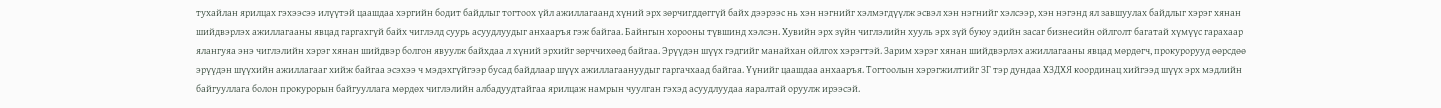тухайлан ярилцах гэхээсээ илүүтэй цаашдаа хэргийн бодит байдлыг тогтоох үйл ажиллагаанд хүний эрх зөрчигддөггүй байх дээрээс нь хэн нэгнийг хэлмэгдүүлж эсвэл хэн нэгнийг хэлсээр, хэн нэгэнд ял завшуулах байдлыг хэрэг хянан шийдвэрлэх ажиллагааны явцад гаргахгүй байх чиглэлд суурь асуудлуудыг анхааръя гэж байгаа. Байнгын хорооны түвшинд хэлсэн. Хувийн эрх зүйн чиглэлийн хууль эрх зүй буюу эдийн засаг бизнесийн ойлголт багатай хүмүүс гарахаар ялангуяа энэ чиглэлийн хэрэг хянан шийдвэр болгон явуулж байхдаа л хүний эрхийг зөрччихөөд байгаа. Эрүүдэн шүүх гэдгийг манайхан ойлгох хэрэгтэй. Зарим хэрэг хянан шийдвэрлэх ажиллагааны явцад мөрдөгч, прокурорууд өөрсдөө эрүүдэн шүүхийн ажиллагааг хийж байгаа эсэхээ ч мэдэхгүйгээр бусад байдлаар шүүх ажиллагаануудыг гаргачхаад байгаа. Үүнийг цаашдаа анхааръя. Тогтоолын хэрэгжилтийг ЗГ тэр дундаа ХЗДХЯ координац хийгээд шүүх эрх мэдлийн байгууллага болон прокурорын байгууллага мөрдөх чиглэлийн албадуудтайгаа ярилцаж намрын чуулган гэхэд асуудлуудаа яаралтай оруулж ирээсэй.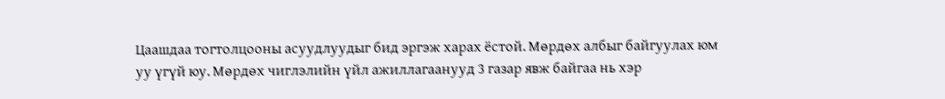Цаашдаа тогтолцооны асуудлуудыг бид эргэж харах ёстой. Мөрдөх албыг байгуулах юм уу үгүй юу. Мөрдөх чиглэлийн үйл ажиллагаанууд 3 газар явж байгаа нь хэр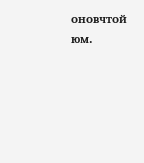оновчтой юм.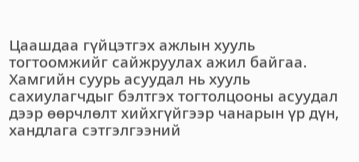Цаашдаа гүйцэтгэх ажлын хууль тогтоомжийг сайжруулах ажил байгаа. Хамгийн суурь асуудал нь хууль сахиулагчдыг бэлтгэх тогтолцооны асуудал дээр өөрчлөлт хийхгүйгээр чанарын үр дүн, хандлага сэтгэлгээний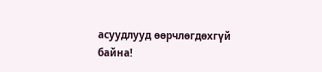асуудлууд өөрчлөгдөхгүй байна!